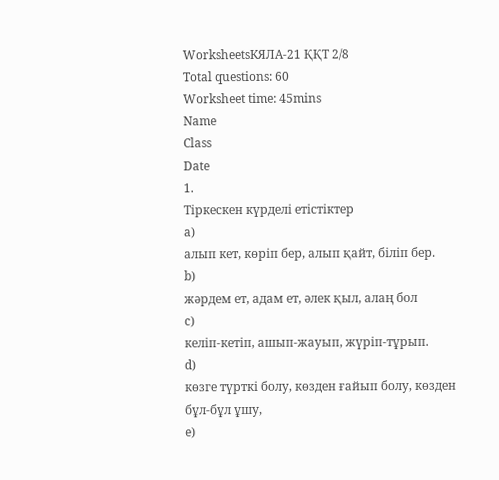WorksheetsКЯЛА-21 ҚҚТ 2/8
Total questions: 60
Worksheet time: 45mins
Name
Class
Date
1.
Тіркескен күрделі етістіктер
a)
алып кет, көріп бер, алып қайт, біліп бер.
b)
жәрдем ет, адам ет, әлек қыл, алаң бол
c)
келіп-кетіп, ашып-жауып, жүріп-тұрып.
d)
көзге түрткі болу, көзден ғайып болу, көзден бұл-бұл ұшу,
e)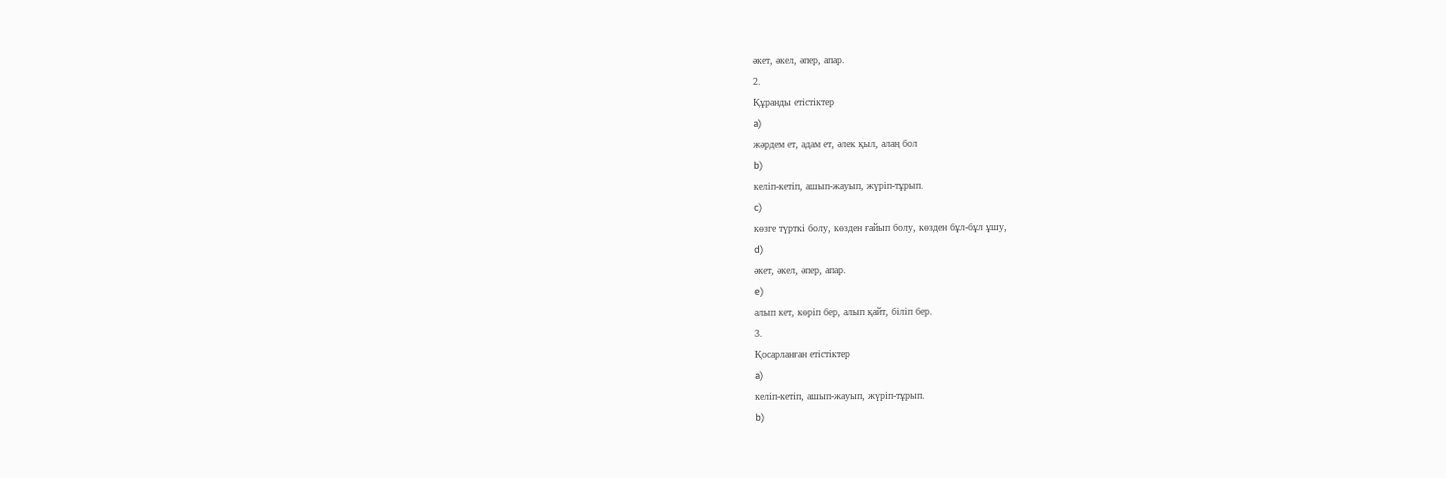әкет, әкел, әпер, апар.
2.
Құранды етістіктер
a)
жәрдем ет, адам ет, әлек қыл, алаң бол
b)
келіп-кетіп, ашып-жауып, жүріп-тұрып.
c)
көзге түрткі болу, көзден ғайып болу, көзден бұл-бұл ұшу,
d)
әкет, әкел, әпер, апар.
e)
алып кет, көріп бер, алып қайт, біліп бер.
3.
Қосарланған етістіктер
a)
келіп-кетіп, ашып-жауып, жүріп-тұрып.
b)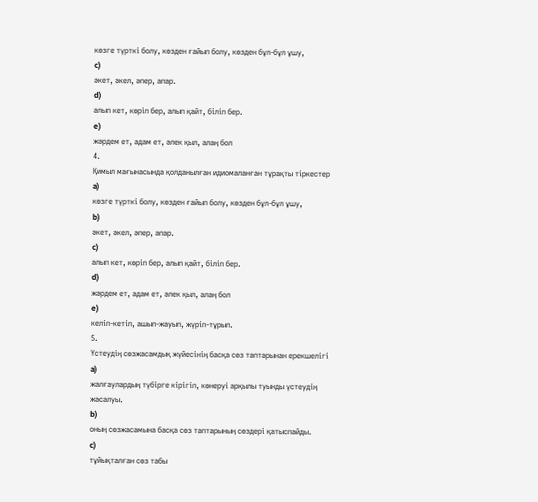көзге түрткі болу, көзден ғайып болу, көзден бұл-бұл ұшу,
c)
әкет, әкел, әпер, апар.
d)
алып кет, көріп бер, алып қайт, біліп бер.
e)
жәрдем ет, адам ет, әлек қыл, алаң бол
4.
Қимыл мағынасында қолданылған идиомаланған тұрақты тіркестер
a)
көзге түрткі болу, көзден ғайып болу, көзден бұл-бұл ұшу,
b)
әкет, әкел, әпер, апар.
c)
алып кет, көріп бер, алып қайт, біліп бер.
d)
жәрдем ет, адам ет, әлек қыл, алаң бол
e)
келіп-кетіп, ашып-жауып, жүріп-тұрып.
5.
Үстеудің сөзжасамдық жүйесінің басқа сөз таптарынан ерекшелігі
a)
жалғаулардың түбірге кірігіп, көнеруі арқылы туынды үстеудің жасалуы.
b)
оның сөзжасамына басқа сөз таптарының сөздері қатыспайды.
c)
тұйықталған сөз табы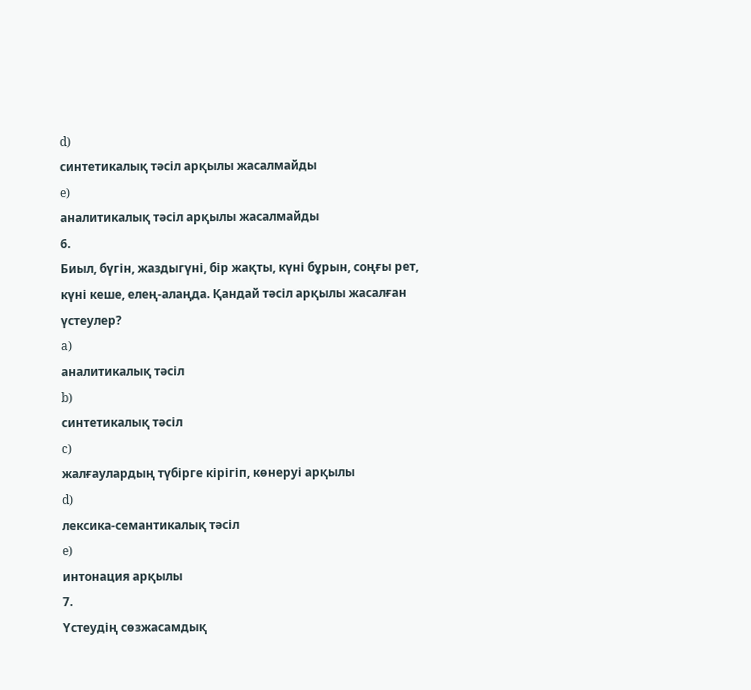d)
синтетикалық тәсіл арқылы жасалмайды
e)
аналитикалық тәсіл арқылы жасалмайды
6.
Биыл, бүгін, жаздыгүні, бір жақты, күні бұрын, соңғы рет, күні кеше, елең-алаңда. Қандай тәсіл арқылы жасалған үстеулер?
a)
аналитикалық тәсіл
b)
синтетикалық тәсіл
c)
жалғаулардың түбірге кірігіп, көнеруі арқылы
d)
лексика-семантикалық тәсіл
e)
интонация арқылы
7.
Үстеудің сөзжасамдық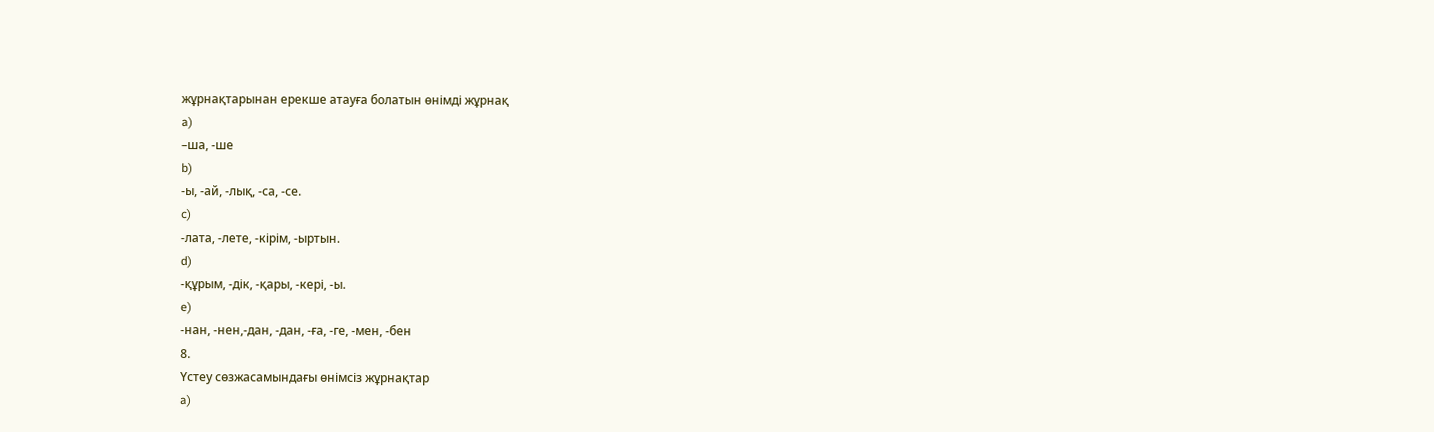жұрнақтарынан ерекше атауға болатын өнімді жұрнақ
a)
–ша, -ше
b)
-ы, -ай, -лық, -са, -се.
c)
-лата, -лете, -кірім, -ыртын.
d)
-құрым, -дік, -қары, -кері, -ы.
e)
-нан, -нен,-дан, -дан, -ға, -ге, -мен, -бен
8.
Үстеу сөзжасамындағы өнімсіз жұрнақтар
a)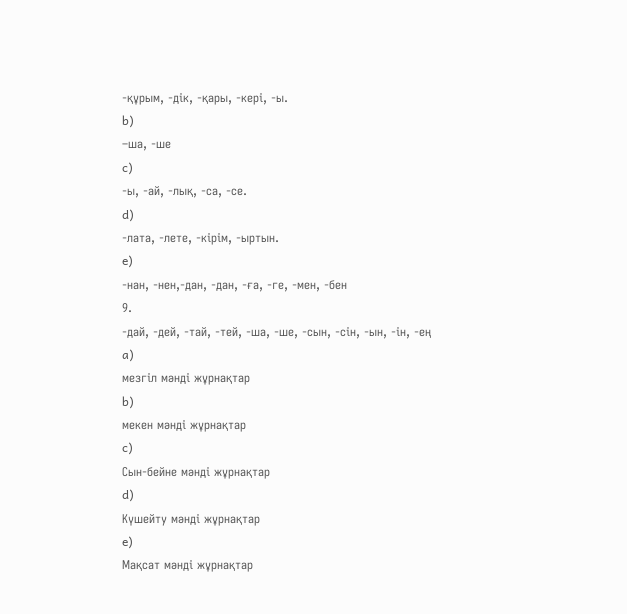-құрым, -дік, -қары, -кері, -ы.
b)
–ша, -ше
c)
-ы, -ай, -лық, -са, -се.
d)
-лата, -лете, -кірім, -ыртын.
e)
-нан, -нен,-дан, -дан, -ға, -ге, -мен, -бен
9.
-дай, -дей, -тай, -тей, -ша, -ше, -сын, -сін, -ын, -ін, -ең
a)
мезгіл мәнді жұрнақтар
b)
мекен мәнді жұрнақтар
c)
Сын-бейне мәнді жұрнақтар
d)
Күшейту мәнді жұрнақтар
e)
Мақсат мәнді жұрнақтар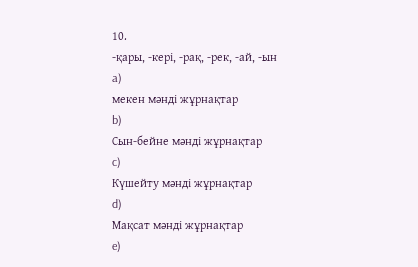10.
-қары, -кері, -рақ, -рек, -ай, -ын
a)
мекен мәнді жұрнақтар
b)
Сын-бейне мәнді жұрнақтар
c)
Күшейту мәнді жұрнақтар
d)
Мақсат мәнді жұрнақтар
e)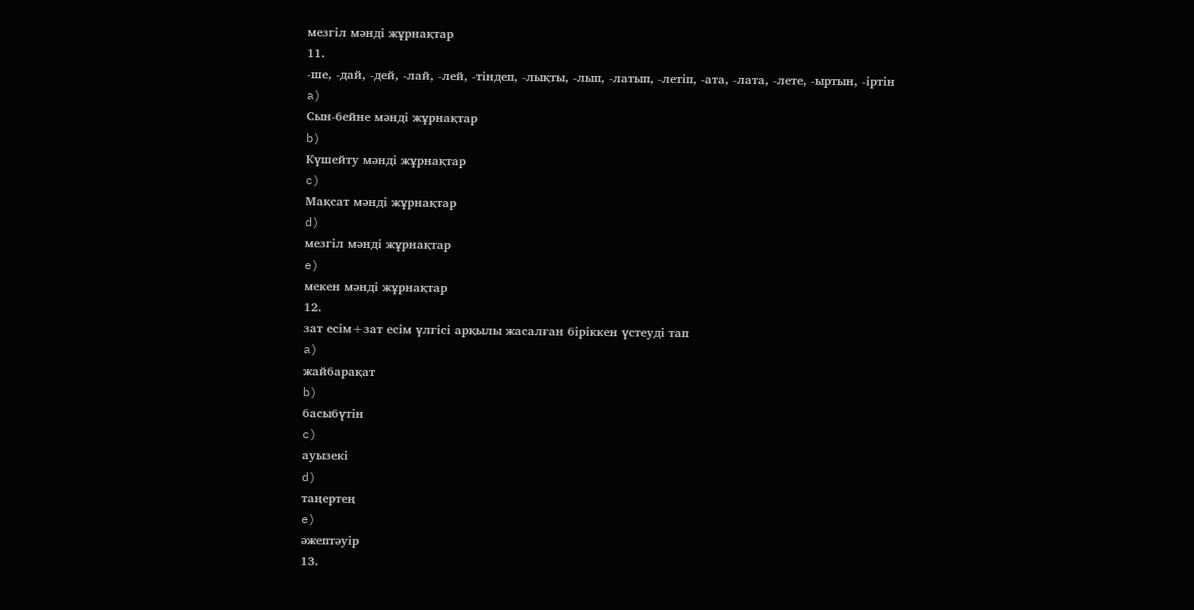мезгіл мәнді жұрнақтар
11.
-ше, -дай, -дей, -лай, -лей, -тіндеп, -лықты, -лып, -латып, -летіп, -ата, -лата, -лете, -ыртын, -іртін
a)
Сын-бейне мәнді жұрнақтар
b)
Күшейту мәнді жұрнақтар
c)
Мақсат мәнді жұрнақтар
d)
мезгіл мәнді жұрнақтар
e)
мекен мәнді жұрнақтар
12.
зат есім+зат есім үлгісі арқылы жасалған біріккен үстеуді тап
a)
жайбарақат
b)
басыбүтін
c)
ауызекі
d)
таңертең
e)
әжептәуір
13.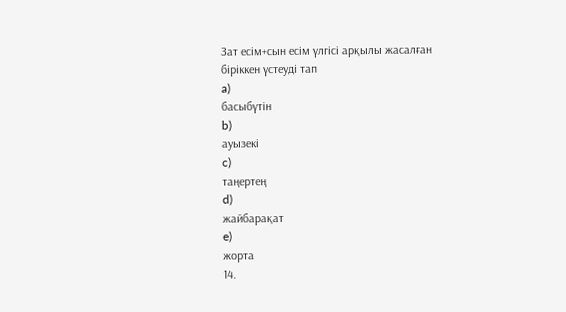Зат есім+сын есім үлгісі арқылы жасалған біріккен үстеуді тап
a)
басыбүтін
b)
ауызекі
c)
таңертең
d)
жайбарақат
e)
жорта
14.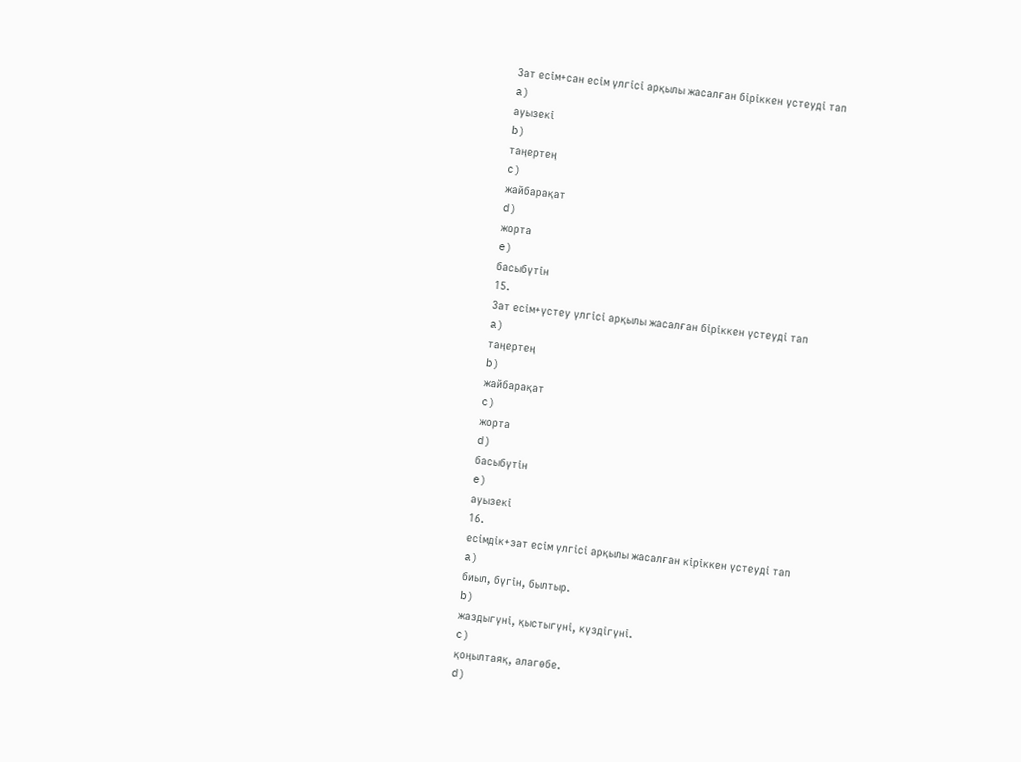Зат есім+сан есім үлгісі арқылы жасалған біріккен үстеуді тап
a)
ауызекі
b)
таңертең
c)
жайбарақат
d)
жорта
e)
басыбүтін
15.
Зат есім+үстеу үлгісі арқылы жасалған біріккен үстеуді тап
a)
таңертең
b)
жайбарақат
c)
жорта
d)
басыбүтін
e)
ауызекі
16.
есімдік+зат есім үлгісі арқылы жасалған кіріккен үстеуді тап
a)
биыл, бүгін, былтыр.
b)
жаздыгүні, қыстыгүні, күздігүні.
c)
қоңылтаяқ, алагөбе.
d)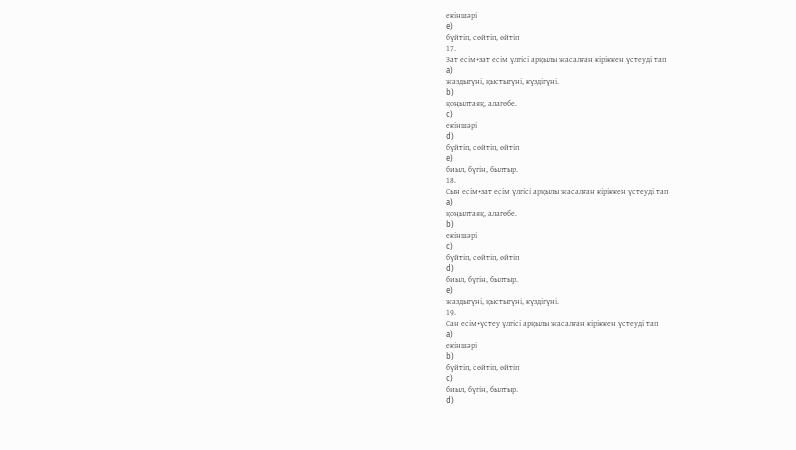екіншәрі
e)
бүйтіп, сөйтіп, өйтіп
17.
Зат есім+зат есім үлгісі арқылы жасалған кіріккен үстеуді тап
a)
жаздыгүні, қыстыгүні, күздігүні.
b)
қоңылтаяқ, алагөбе.
c)
екіншәрі
d)
бүйтіп, сөйтіп, өйтіп
e)
биыл, бүгін, былтыр.
18.
Сын есім+зат есім үлгісі арқылы жасалған кіріккен үстеуді тап
a)
қоңылтаяқ, алагөбе.
b)
екіншәрі
c)
бүйтіп, сөйтіп, өйтіп
d)
биыл, бүгін, былтыр.
e)
жаздыгүні, қыстыгүні, күздігүні.
19.
Сан есім+үстеу үлгісі арқылы жасалған кіріккен үстеуді тап
a)
екіншәрі
b)
бүйтіп, сөйтіп, өйтіп
c)
биыл, бүгін, былтыр.
d)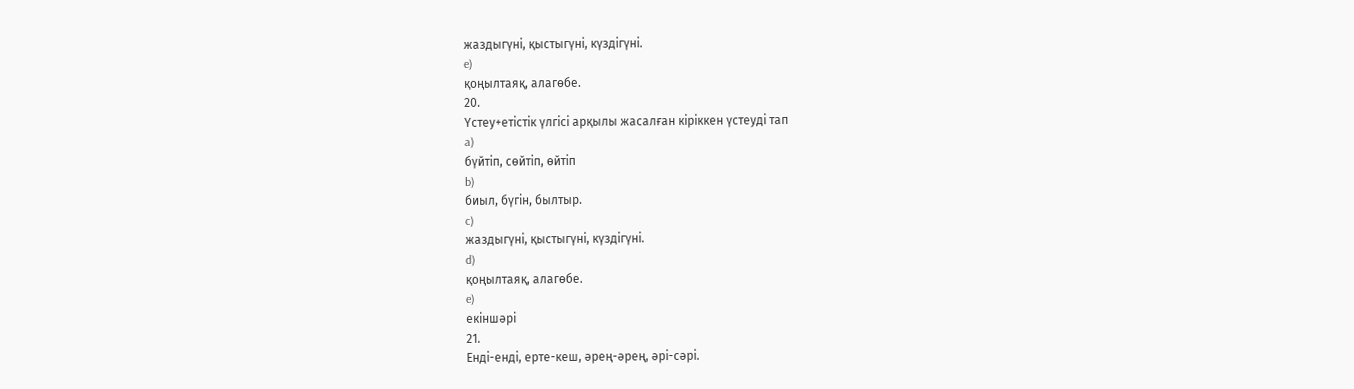жаздыгүні, қыстыгүні, күздігүні.
e)
қоңылтаяқ, алагөбе.
20.
Үстеу+етістік үлгісі арқылы жасалған кіріккен үстеуді тап
a)
бүйтіп, сөйтіп, өйтіп
b)
биыл, бүгін, былтыр.
c)
жаздыгүні, қыстыгүні, күздігүні.
d)
қоңылтаяқ, алагөбе.
e)
екіншәрі
21.
Енді-енді, ерте-кеш, әрең-әрең, әрі-сәрі.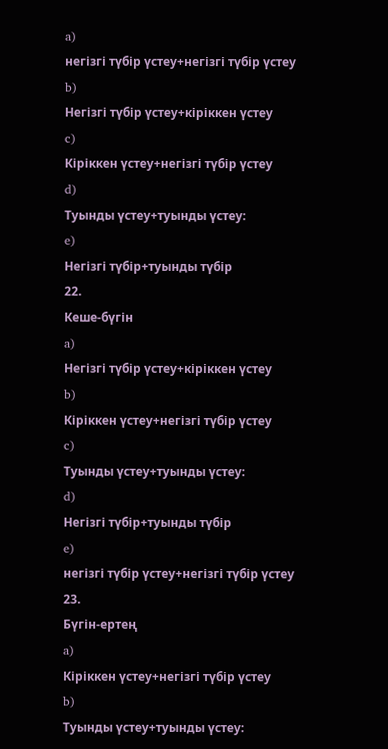a)
негізгі түбір үстеу+негізгі түбір үстеу
b)
Негізгі түбір үстеу+кіріккен үстеу
c)
Кіріккен үстеу+негізгі түбір үстеу
d)
Туынды үстеу+туынды үстеу:
e)
Негізгі түбір+туынды түбір
22.
Кеше-бүгін
a)
Негізгі түбір үстеу+кіріккен үстеу
b)
Кіріккен үстеу+негізгі түбір үстеу
c)
Туынды үстеу+туынды үстеу:
d)
Негізгі түбір+туынды түбір
e)
негізгі түбір үстеу+негізгі түбір үстеу
23.
Бүгін-ертең
a)
Кіріккен үстеу+негізгі түбір үстеу
b)
Туынды үстеу+туынды үстеу: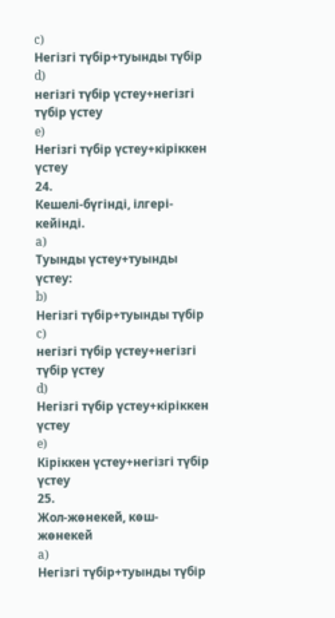c)
Негізгі түбір+туынды түбір
d)
негізгі түбір үстеу+негізгі түбір үстеу
e)
Негізгі түбір үстеу+кіріккен үстеу
24.
Кешелі-бүгінді, ілгері-кейінді.
a)
Туынды үстеу+туынды үстеу:
b)
Негізгі түбір+туынды түбір
c)
негізгі түбір үстеу+негізгі түбір үстеу
d)
Негізгі түбір үстеу+кіріккен үстеу
e)
Кіріккен үстеу+негізгі түбір үстеу
25.
Жол-жөнекей, көш-жөнекей
a)
Негізгі түбір+туынды түбір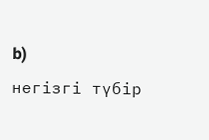b)
негізгі түбір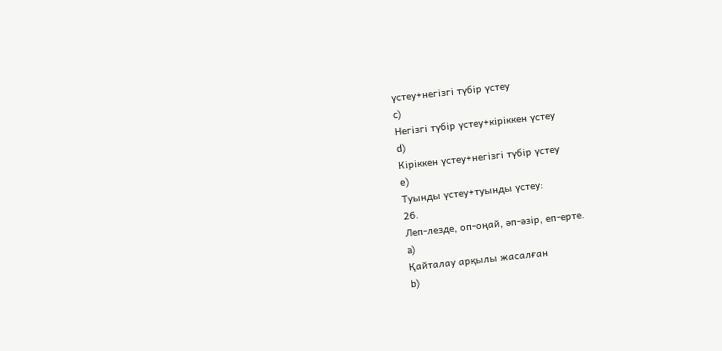үстеу+негізгі түбір үстеу
c)
Негізгі түбір үстеу+кіріккен үстеу
d)
Кіріккен үстеу+негізгі түбір үстеу
e)
Туынды үстеу+туынды үстеу:
26.
Леп-лезде, оп-оңай, әп-әзір, еп-ерте.
a)
Қайталау арқылы жасалған
b)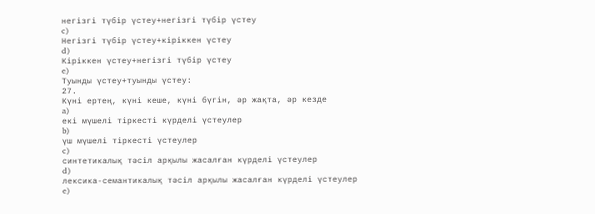негізгі түбір үстеу+негізгі түбір үстеу
c)
Негізгі түбір үстеу+кіріккен үстеу
d)
Кіріккен үстеу+негізгі түбір үстеу
e)
Туынды үстеу+туынды үстеу:
27.
Күні ертең, күні кеше, күні бүгін, әр жақта, әр кезде
a)
екі мүшелі тіркесті күрделі үстеулер
b)
үш мүшелі тіркесті үстеулер
c)
синтетикалық тәсіл арқылы жасалған күрделі үстеулер
d)
лексика-семантикалық тәсіл арқылы жасалған күрделі үстеулер
e)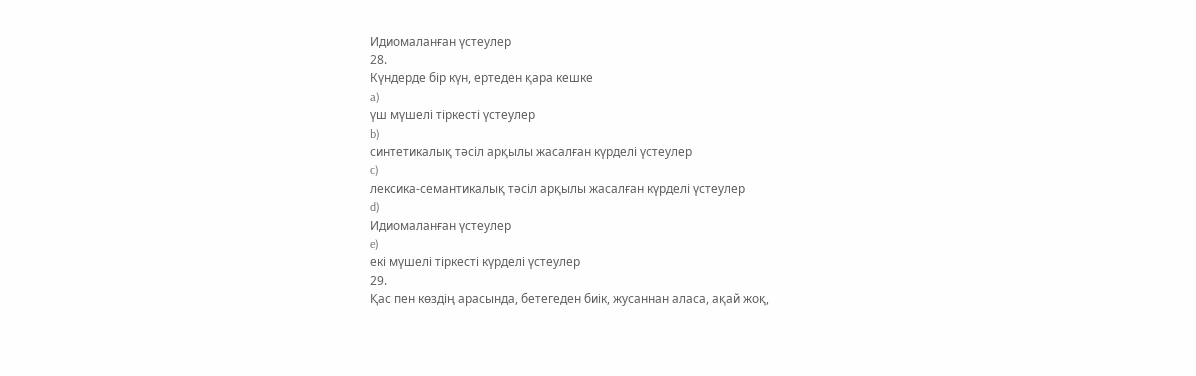Идиомаланған үстеулер
28.
Күндерде бір күн, ертеден қара кешке
a)
үш мүшелі тіркесті үстеулер
b)
синтетикалық тәсіл арқылы жасалған күрделі үстеулер
c)
лексика-семантикалық тәсіл арқылы жасалған күрделі үстеулер
d)
Идиомаланған үстеулер
e)
екі мүшелі тіркесті күрделі үстеулер
29.
Қас пен көздің арасында, бетегеден биік, жусаннан аласа, ақай жоқ,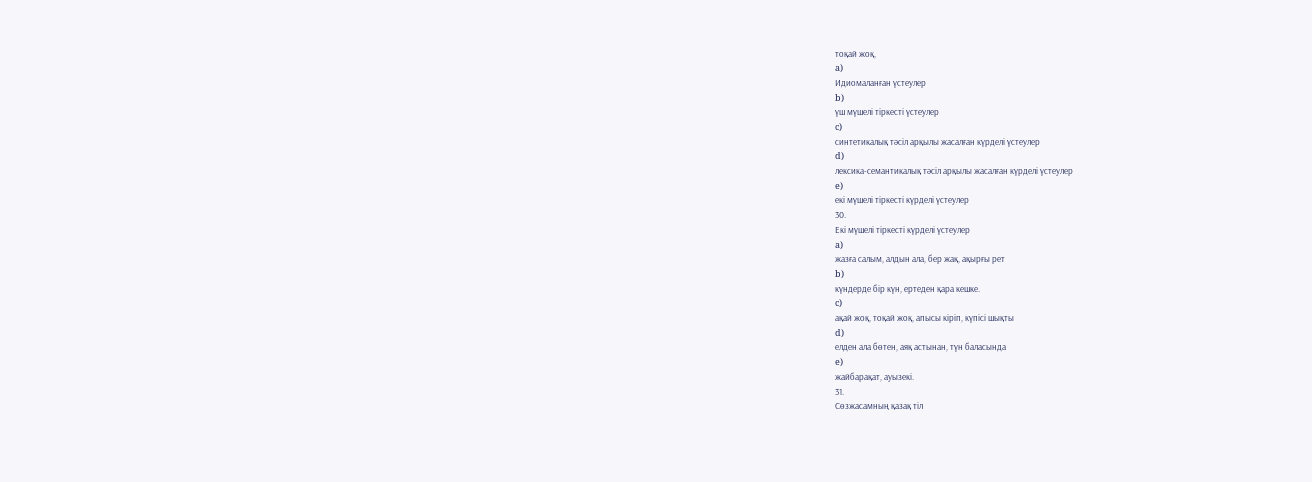тоқай жоқ,
a)
Идиомаланған үстеулер
b)
үш мүшелі тіркесті үстеулер
c)
синтетикалық тәсіл арқылы жасалған күрделі үстеулер
d)
лексика-семантикалық тәсіл арқылы жасалған күрделі үстеулер
e)
екі мүшелі тіркесті күрделі үстеулер
30.
Екі мүшелі тіркесті күрделі үстеулер
a)
жазға салым, алдын ала, бер жақ, ақырғы рет
b)
күндерде бір күн, ертеден қара кешке.
c)
ақай жоқ, тоқай жоқ, апысы кіріп, күпісі шықты
d)
елден ала бөтен, аяқ астынан, түн баласында
e)
жайбарақат, ауызекі.
31.
Сөзжасамның қазақ тіл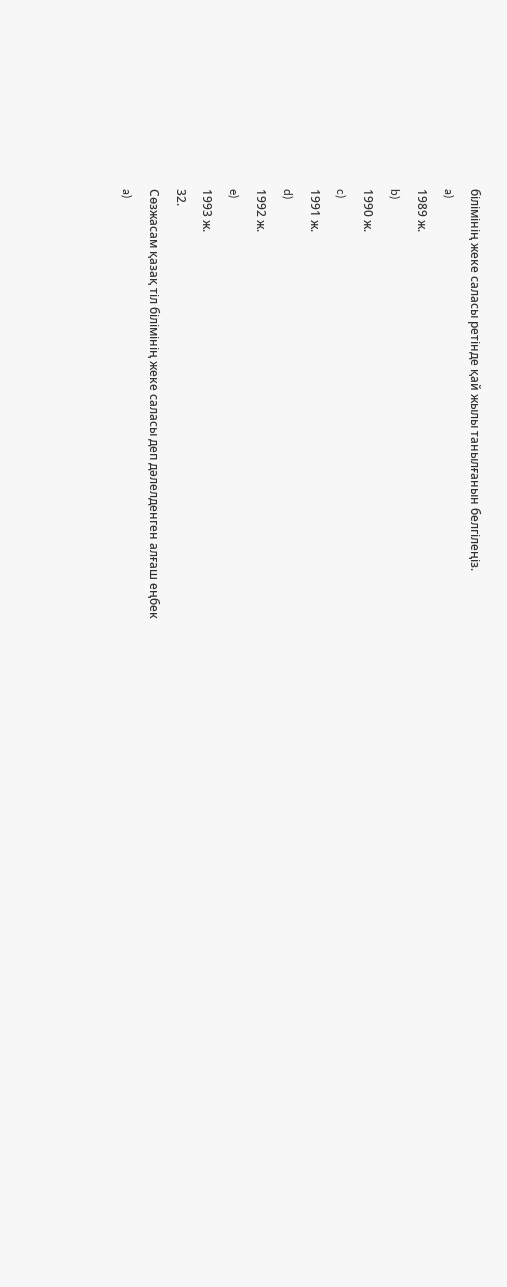білімінің жеке саласы ретінде қай жылы танылғанын белгілеңіз.
a)
1989 ж.
b)
1990 ж.
c)
1991 ж.
d)
1992 ж.
e)
1993 ж.
32.
Сөзжасам қазақ тіл білімінің жеке саласы деп дәлелденген алғаш еңбек
a)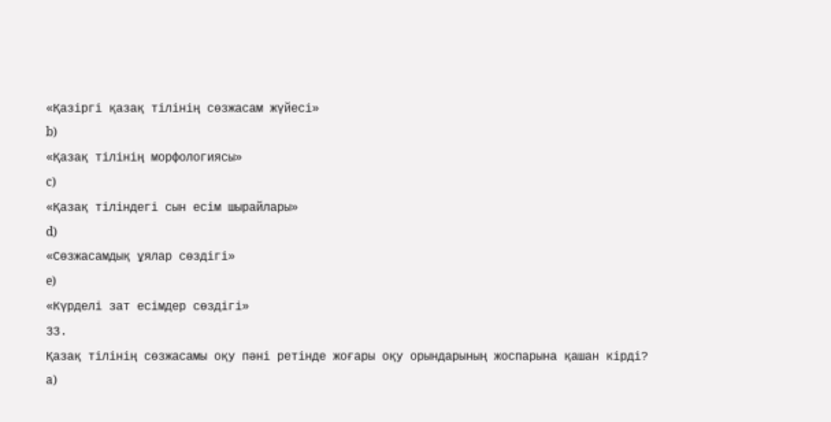«Қазіргі қазақ тілінің сөзжасам жүйесі»
b)
«Қазақ тілінің морфологиясы»
c)
«Қазақ тіліндегі сын есім шырайлары»
d)
«Сөзжасамдық ұялар сөздігі»
e)
«Күрделі зат есімдер сөздігі»
33.
Қазақ тілінің сөзжасамы оқу пәні ретінде жоғары оқу орындарының жоспарына қашан кірді?
a)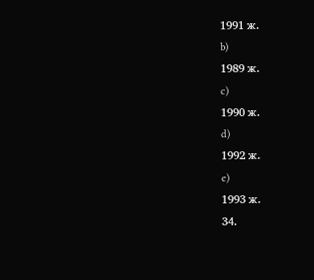1991 ж.
b)
1989 ж.
c)
1990 ж.
d)
1992 ж.
e)
1993 ж.
34.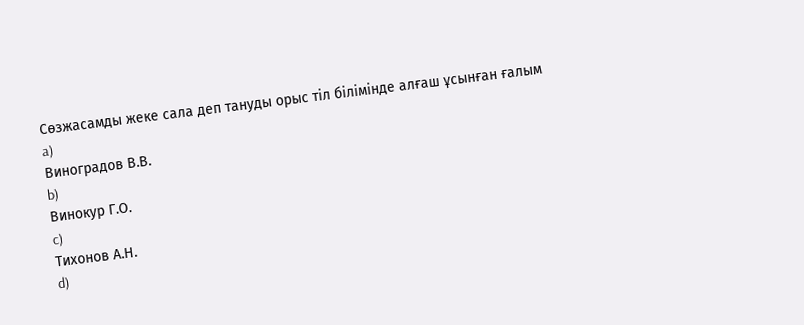Сөзжасамды жеке сала деп тануды орыс тіл білімінде алғаш ұсынған ғалым
a)
Виноградов В.В.
b)
Винокур Г.О.
c)
Тихонов А.Н.
d)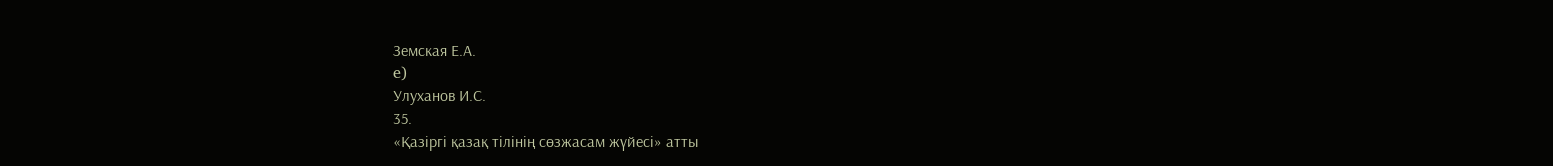Земская Е.А.
e)
Улуханов И.С.
35.
«Қазіргі қазақ тілінің сөзжасам жүйесі» атты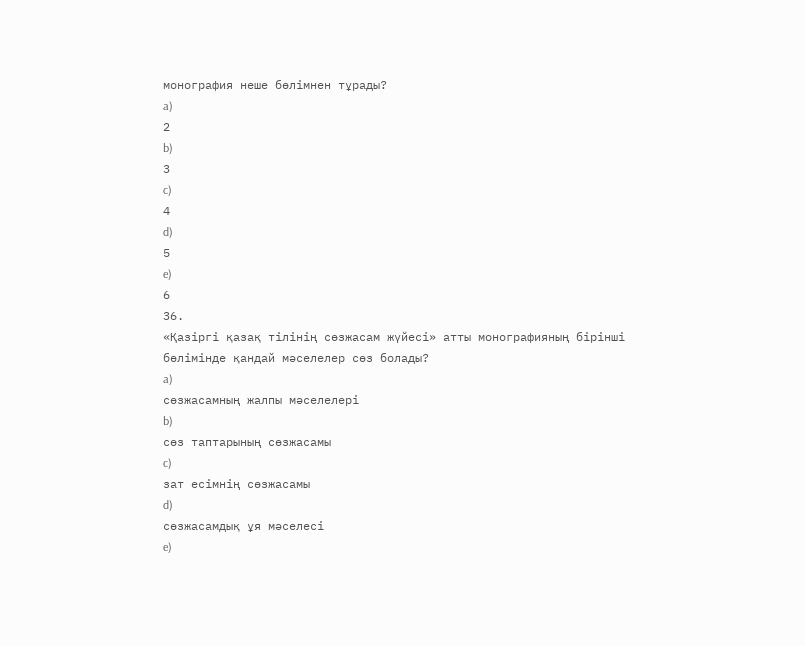монография неше бөлімнен тұрады?
a)
2
b)
3
c)
4
d)
5
e)
6
36.
«Қазіргі қазақ тілінің сөзжасам жүйесі» атты монографияның бірінші бөлімінде қандай мәселелер сөз болады?
a)
сөзжасамның жалпы мәселелері
b)
сөз таптарының сөзжасамы
c)
зат есімнің сөзжасамы
d)
сөзжасамдық ұя мәселесі
e)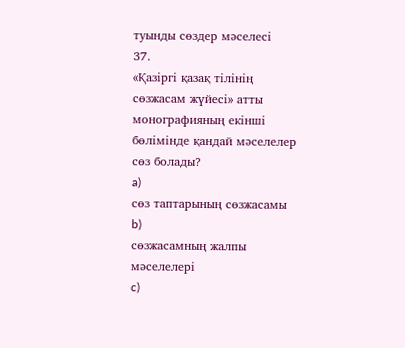туынды сөздер мәселесі
37.
«Қазіргі қазақ тілінің сөзжасам жүйесі» атты монографияның екінші бөлімінде қандай мәселелер сөз болады?
a)
сөз таптарының сөзжасамы
b)
сөзжасамның жалпы мәселелері
c)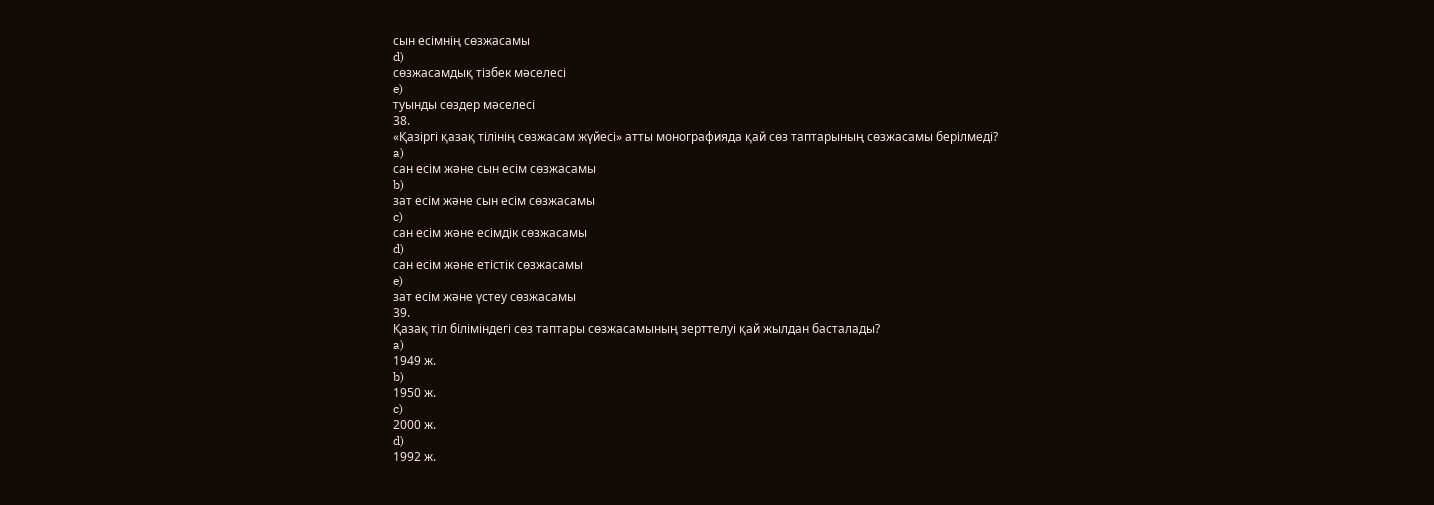сын есімнің сөзжасамы
d)
сөзжасамдық тізбек мәселесі
e)
туынды сөздер мәселесі
38.
«Қазіргі қазақ тілінің сөзжасам жүйесі» атты монографияда қай сөз таптарының сөзжасамы берілмеді?
a)
сан есім және сын есім сөзжасамы
b)
зат есім және сын есім сөзжасамы
c)
сан есім және есімдік сөзжасамы
d)
сан есім және етістік сөзжасамы
e)
зат есім және үстеу сөзжасамы
39.
Қазақ тіл біліміндегі сөз таптары сөзжасамының зерттелуі қай жылдан басталады?
a)
1949 ж.
b)
1950 ж.
c)
2000 ж.
d)
1992 ж.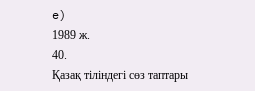e)
1989 ж.
40.
Қазақ тіліндегі сөз таптары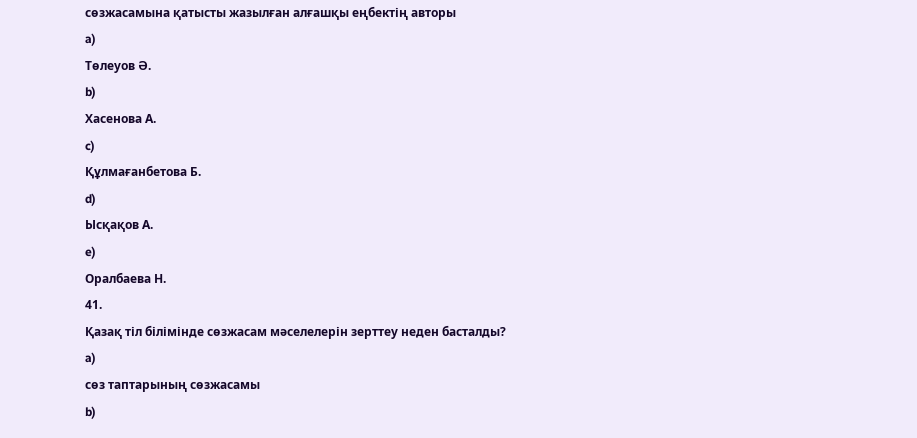сөзжасамына қатысты жазылған алғашқы еңбектің авторы
a)
Төлеуов Ә.
b)
Хасенова А.
c)
Құлмағанбетова Б.
d)
Ысқақов А.
e)
Оралбаева Н.
41.
Қазақ тіл білімінде сөзжасам мәселелерін зерттеу неден басталды?
a)
сөз таптарының сөзжасамы
b)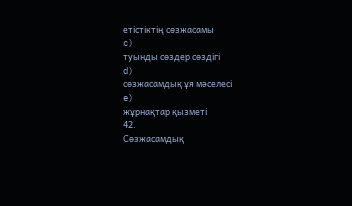етістіктің сөзжасамы
c)
туынды сөздер сөздігі
d)
сөзжасамдық ұя мәселесі
e)
жұрнақтар қызметі
42.
Сөзжасамдық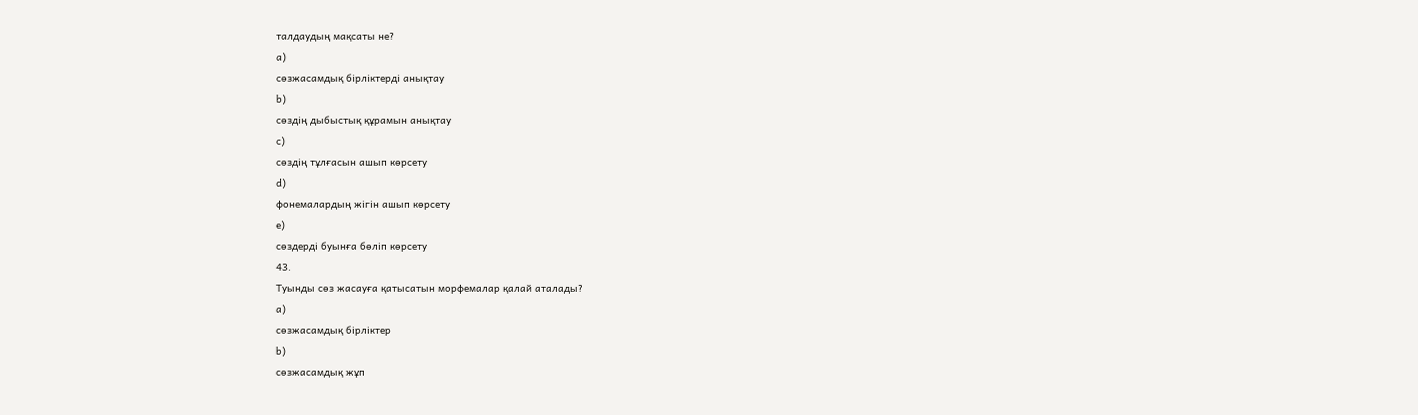талдаудың мақсаты не?
a)
сөзжасамдық бірліктерді анықтау
b)
сөздің дыбыстық құрамын анықтау
c)
сөздің тұлғасын ашып көрсету
d)
фонемалардың жігін ашып көрсету
e)
сөздерді буынға бөліп көрсету
43.
Туынды сөз жасауға қатысатын морфемалар қалай аталады?
a)
сөзжасамдық бірліктер
b)
сөзжасамдық жұп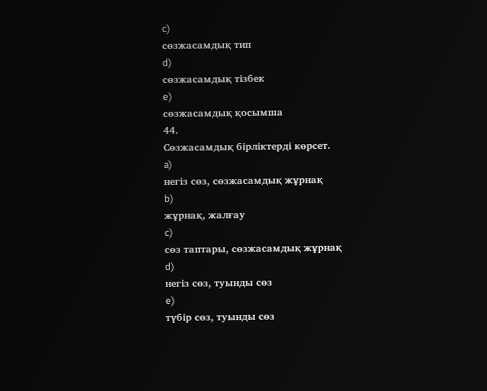c)
сөзжасамдық тип
d)
сөзжасамдық тізбек
e)
сөзжасамдық қосымша
44.
Сөзжасамдық бірліктерді көрсет.
a)
негіз сөз, сөзжасамдық жұрнақ
b)
жұрнақ, жалғау
c)
сөз таптары, сөзжасамдық жұрнақ
d)
негіз сөз, туынды сөз
e)
түбір сөз, туынды сөз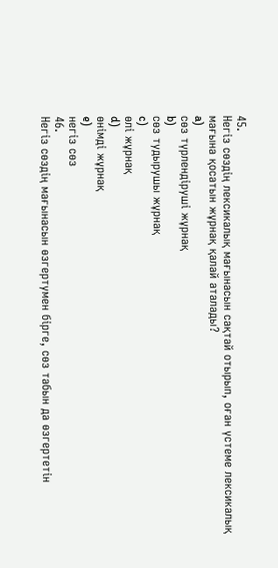45.
Негіз сөздің лексикалық мағынасын сақтай отырып, оған үстеме лексикалық мағына қосатын жұрнақ қалай аталады?
a)
сөз түрлендіруші жұрнақ
b)
сөз тудырушы жұрнақ
c)
өлі жұрнақ
d)
өнімді жұрнақ
e)
негіз сөз
46.
Негіз сөздің мағынасын өзгертумен бірге, сөз табын да өзгертетін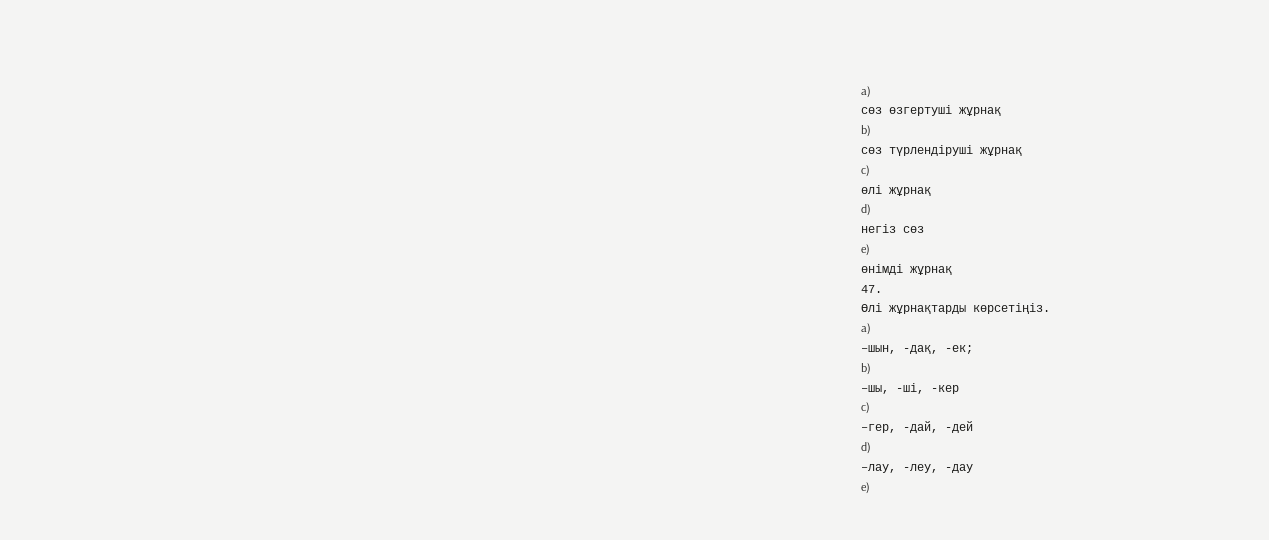a)
сөз өзгертуші жұрнақ
b)
сөз түрлендіруші жұрнақ
c)
өлі жұрнақ
d)
негіз сөз
e)
өнімді жұрнақ
47.
Өлі жұрнақтарды көрсетіңіз.
a)
–шын, -дақ, -ек;
b)
–шы, -ші, -кер
c)
–гер, -дай, -дей
d)
–лау, -леу, -дау
e)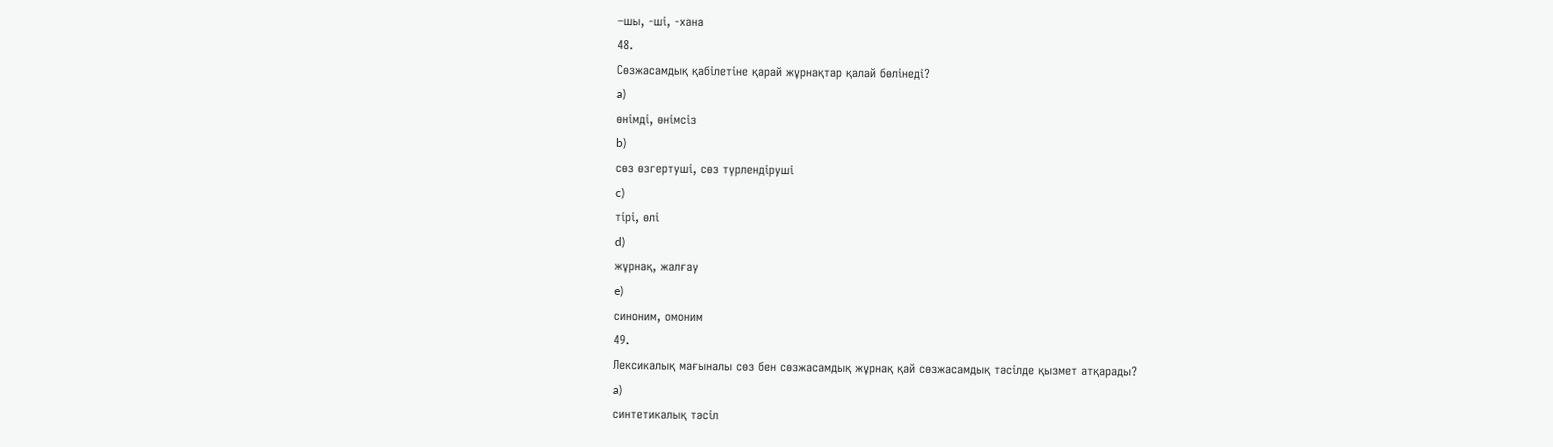–шы, -ші, -хана
48.
Сөзжасамдық қабілетіне қарай жұрнақтар қалай бөлінеді?
a)
өнімді, өнімсіз
b)
сөз өзгертуші, сөз түрлендіруші
c)
тірі, өлі
d)
жұрнақ, жалғау
e)
синоним, омоним
49.
Лексикалық мағыналы сөз бен сөзжасамдық жұрнақ қай сөзжасамдық тәсілде қызмет атқарады?
a)
синтетикалық тәсіл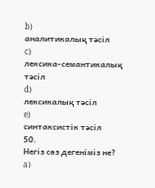b)
аналитикалық тәсіл
c)
лексика-семантикалық тәсіл
d)
лексикалық тәсіл
e)
синтаксистік тәсіл
50.
Негіз сөз дегеніміз не?
a)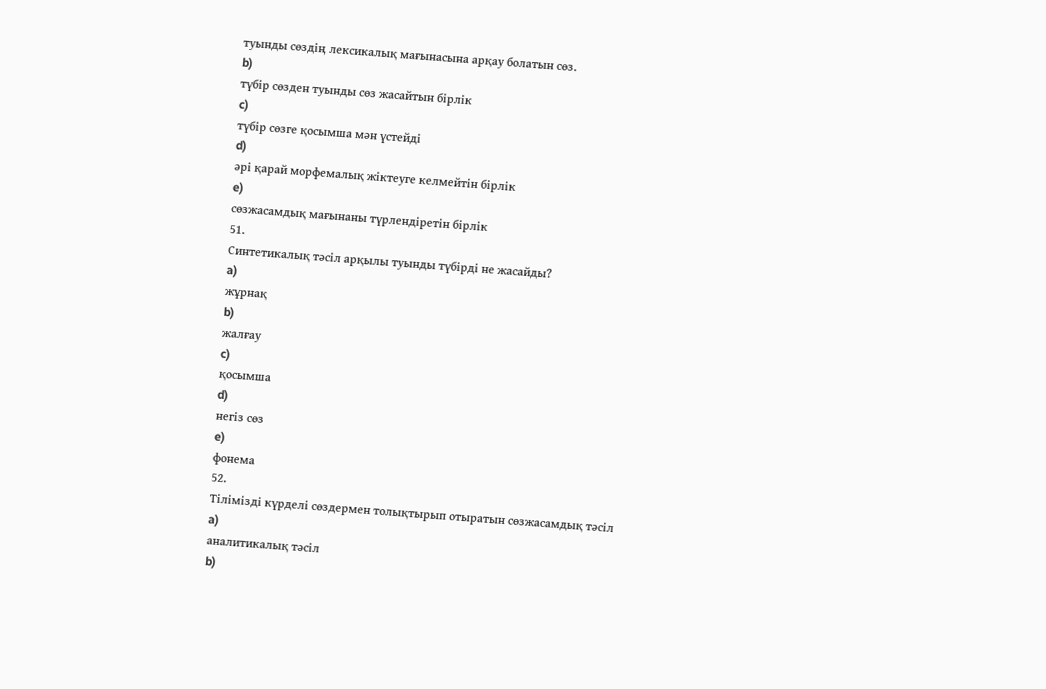туынды сөздің лексикалық мағынасына арқау болатын сөз.
b)
түбір сөзден туынды сөз жасайтын бірлік
c)
түбір сөзге қосымша мән үстейді
d)
әрі қарай морфемалық жіктеуге келмейтін бірлік
e)
сөзжасамдық мағынаны түрлендіретін бірлік
51.
Синтетикалық тәсіл арқылы туынды түбірді не жасайды?
a)
жұрнақ
b)
жалғау
c)
қосымша
d)
негіз сөз
e)
фонема
52.
Тілімізді күрделі сөздермен толықтырып отыратын сөзжасамдық тәсіл
a)
аналитикалық тәсіл
b)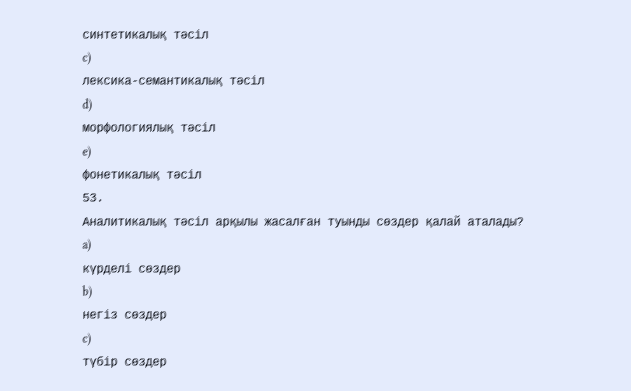синтетикалық тәсіл
c)
лексика-семантикалық тәсіл
d)
морфологиялық тәсіл
e)
фонетикалық тәсіл
53.
Аналитикалық тәсіл арқылы жасалған туынды сөздер қалай аталады?
a)
күрделі сөздер
b)
негіз сөздер
c)
түбір сөздер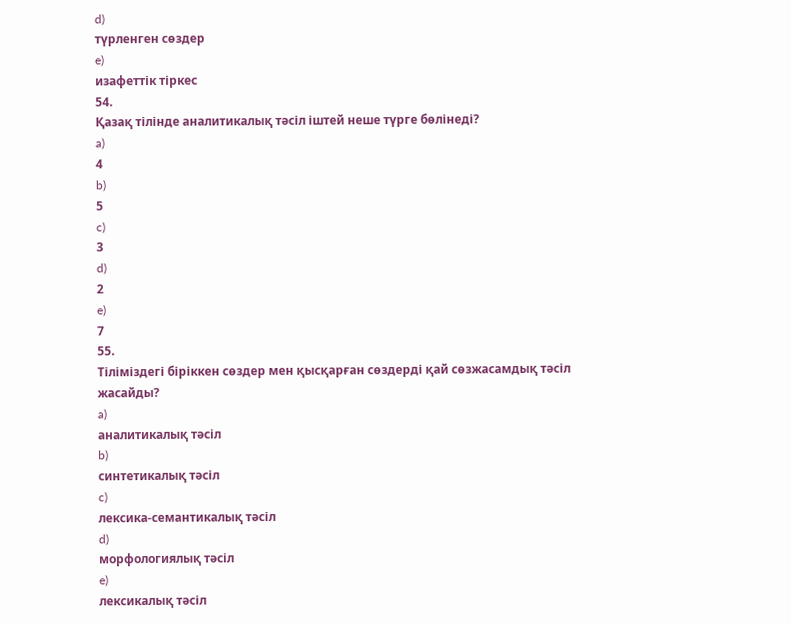d)
түрленген сөздер
e)
изафеттік тіркес
54.
Қазақ тілінде аналитикалық тәсіл іштей неше түрге бөлінеді?
a)
4
b)
5
c)
3
d)
2
e)
7
55.
Тіліміздегі біріккен сөздер мен қысқарған сөздерді қай сөзжасамдық тәсіл жасайды?
a)
аналитикалық тәсіл
b)
синтетикалық тәсіл
c)
лексика-семантикалық тәсіл
d)
морфологиялық тәсіл
e)
лексикалық тәсіл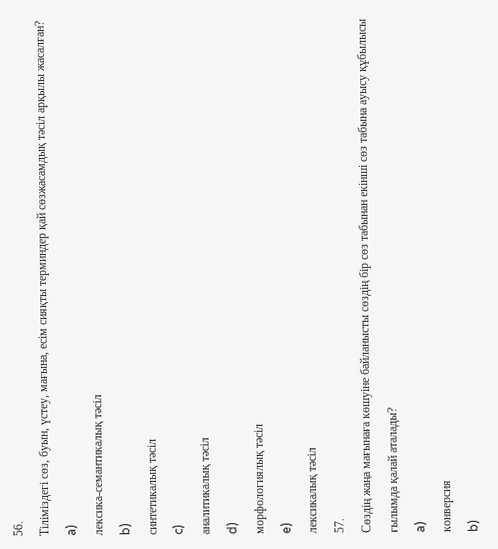56.
Тіліміздегі сөз, буын, үстеу, мағына, есім сияқты терминдер қай сөзжасамдық тәсіл арқылы жасалған?
a)
лексика-семантикалық тәсіл
b)
синтетикалық тәсіл
c)
аналитикалық тәсіл
d)
морфологиялық тәсіл
e)
лексикалық тәсіл
57.
Сөздің жаңа мағынаға көшуіне байланысты сөздің бір сөз табынан екінші сөз табына ауысу құбылысы ғылымда қалай аталады?
a)
конверсия
b)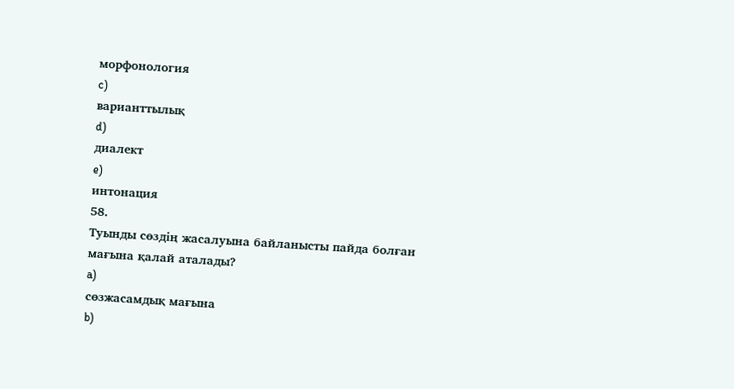морфонология
c)
варианттылық
d)
диалект
e)
интонация
58.
Туынды сөздің жасалуына байланысты пайда болған мағына қалай аталады?
a)
сөзжасамдық мағына
b)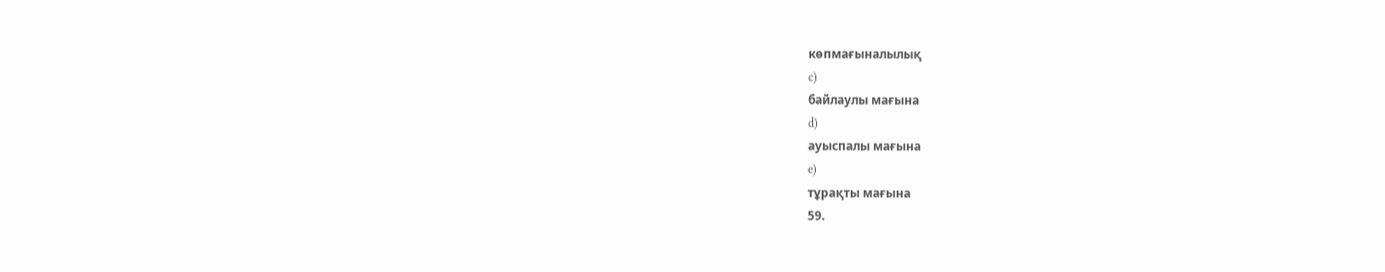көпмағыналылық
c)
байлаулы мағына
d)
ауыспалы мағына
e)
тұрақты мағына
59.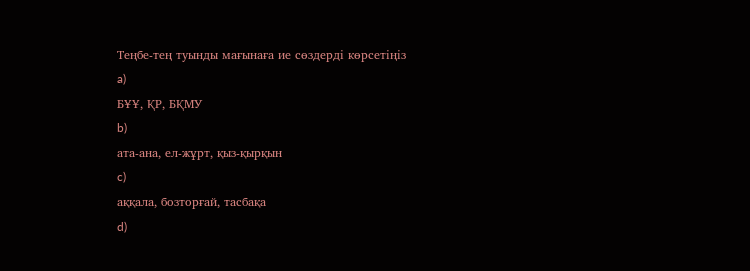Теңбе-тең туынды мағынаға ие сөздерді көрсетіңіз
a)
БҰҰ, ҚР, БҚМУ
b)
ата-ана, ел-жұрт, қыз-қырқын
c)
аққала, бозторғай, тасбақа
d)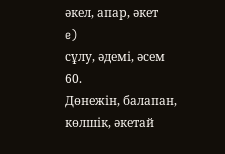әкел, апар, әкет
e)
сұлу, әдемі, әсем
60.
Дөнежін, балапан, көлшік, әкетай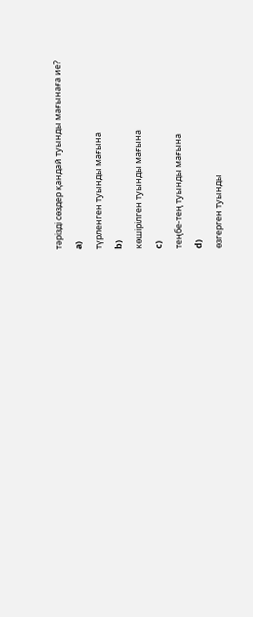тәрізді сөздер қандай туынды мағынаға ие?
a)
түрленген туынды мағына
b)
көшірілген туынды мағына
c)
теңбе-тең туынды мағына
d)
өзгерген туынды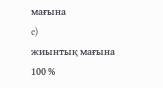мағына
e)
жиынтық мағына
100 %